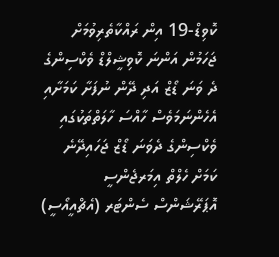ކޮވިޑް-19 އިން ރައްކާތެރިވުމަށް ޖަހަމުން އަންނަ ކޮވިޝީލްޑް ވެކްސިންގެ ދެ ވަނަ ޑޯޒް އަދި ދޭން ނުފަށާ ކަމަށާއި އެހެންނަމަވެސް ހާއްސަ ހާލަތްތަކުގައި ވެކްސިންގެ ދެވަނަ ޑޯޒް ޖަހައިދޭނެ ކަމަށް ހެލްތް އިމަރޖެންސީ އޮޕަރޭޝަންސް ސެންޓަރ (އެޗްއީއޯސީ)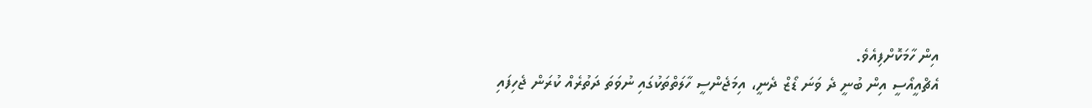އިން ހާމަކޮށްފިއެވެ.
އެޗްއީއޯސީ އިން ބުނީ ދެ ވަނަ ޑޯޒް ދެނީ، އިމަޖެންސީ ހާލަތްތަކުގައި ނުވަތަ ދަތުރެއް ކުރަން ޖެހިފައި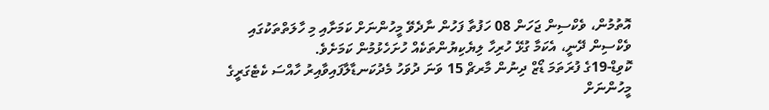އޮތުމުން، ވެކްސިން ޖަހަން 08 ހަފުތާ ފަހުން ނާދެވޭ މީހުންނަށް ކަމަށާއި މި ހާލަތްތަކުގައި ވެކްސިން ދޭނީ، އެކަމާ ގުޅޭ ހުރިހާ ލިޔެކިޔުންތަކެއް ހުށަހެޅުމުން ކަމަށެވެ.
ކޮވިޑް-19ގެ ފުރަތަމަ ޑޯޒް ދިނުން މާރޗް 15 ވަނަ ދުވަހު މެދުކަނޑާލާފައިވާއިރު ހާއްސަ ކެޓެގަރީގެ މީހުންނަށް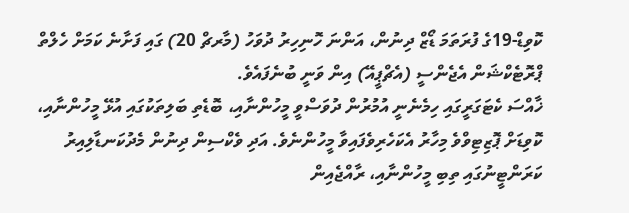ކޮވިޑް-19ގެ ފުރަތަމަ ޑޯޒް ދިނުން، އަންނަ ހޮނިހިރު ދުވަހު (މާރޗް 20) ގައި ފަށާނެ ކަމަށް ހެލްތް ޕްރޮޓެކްޝަން އެޖެންސީ (އެޗްޕީއޭ) އިން ވަނީ ބުނެފައެވެ.
ޚާއްސަ ކެޓަގަރީގައި ހިމެނެނީ އުމުރުން ދުވަސްވީ މީހުންނާއި، ބޮޑެތި ބަލިތަކުގައި އުޅޭ މީހުންނާއި، ކޮވިޑަށް ޕޮޒިޓިވްވެ މިހާރު އެކަހެރިވެފައިވާ މީހުންނެވެ. އަދި ވެކްސިން ދިނުން މެދުކަނޑާލިއިރު ކަރަންޓީނުގައި ތިބި މީހުންނާއި، ރާއްޖެއިން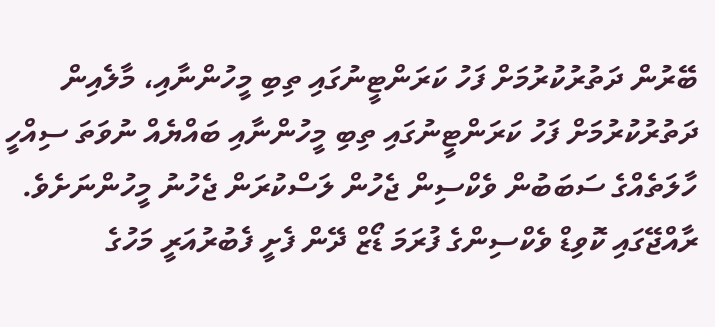ބޭރުން ދަތުރުކުރުމަށް ފަހު ކަރަންޓީނުގައި ތިބި މީހުންނާއި، މާލެއިން ދަތުރުކުރުމަށް ފަހު ކަރަންޓީނުގައި ތިބި މީހުންނާއި ބައްޔެއް ނުވަތަ ސިއްހީ ހާލަތެއްގެ ސަބަބުން ވެކްސިން ޖެހުން ލަސްކުރަން ޖެހުނު މީހުންނަށެވެ.
ރާއްޖޭގައި ކޮވިޑް ވެކްސިންގެ ފުރަމަ ޑޯޒް ދޭން ފެށީ ފެބުރުއަރީ މަހުގެ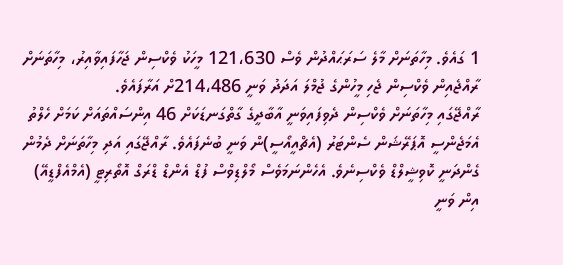1 ގައެވެ. މިހާތަނަށް މާލެ ސަރަޙައްދުން ވެސް 121،630 މީހަކު ވެކްސިން ޖަހާފައިވާއިރު، މިހާތަނަށް ރާއްޖެއިން ވެކްސިން ޖެހި މީހުންގެ ޖުމްލަ އަދަދު ވަނީ 214،486ށް އަރާފައެވެ.
ރާއްޖޭގައި މިހާތަނަށް ވެކްސިން ދެވިފައިވަނީ އާބާދީގެ ގާތްގަނޑަކަށް 46 އިންސައްތައަށް ކަމަށް ހެލްތު އެމަޖެންސީ އޮޕަރޭޝަން ސެންޓަރު (އެޗްއީއޯސީ)ން ވަނީ ބުނެފައެވެ. ރާއްޖޭގައި އަދި މިހާތަނަށް ދެމުން ގެންދަނީ ކޮވިޝީލްޑް ވެކްސިނެވެ. އެހެންނަމަވެސް މޯލްޑިވްސް ފުޑް އެންޑް ޑްރަގް އޮތޯރިޓީ (އެމްއެފްޑީއޭ) އިން ވަނީ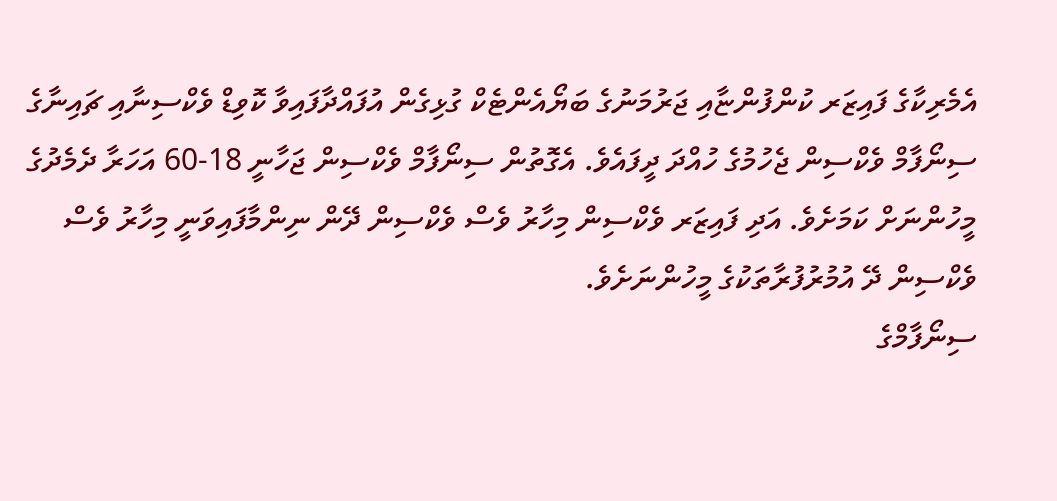އެމެރިކާގެ ފައިޒަރ ކުންފުންޏާއި ޖަރުމަނުގެ ބަޔޯއެންޓެކް ގުޅިގެން އުފައްދާފައިވާ ކޮވިޑް ވެކްސިނާއި ޗައިނާގެ ސިނޯފާމް ވެކްސިން ޖެހުމުގެ ހުއްދަ ދީފައެވެ. އެގޮތުން ސިނޯފާމް ވެކްސިން ޖަހާނީ 18-60 އަހަރާ ދެމެދުގެ މީހުންނަށް ކަމަށެވެ. އަދި ފައިޒަރ ވެކްސިން މިހާރު ވެސް ވެކްސިން ދޭން ނިންމާފައިވަނީ މިހާރު ވެސް ވެކްސިން ދޭ އުމުރުފުރާތަކުގެ މީހުންނަށެވެ.
ސިނޯފާމްގެ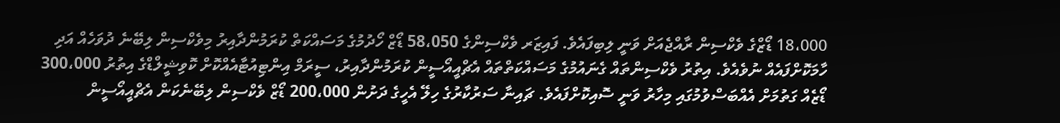18،000 ޑޯޒްގެ ވެކްސިން ރާއްޖެއަށް ވަނީ ލިބިފައެވެ. ފައިޒަރ ވެކްސިންގެ 58،050 ޑޯޒް ހޯދުމުގެ މަސައްކަތް ކުރަމުންދާއިރު މިވެކްސިން ލިބޭނެ ދުވަހެއް އަދި ހާމަކޮށްފައެއް ނުވެއެވެ. އިތުރު ވެކްސިންތައް ގެނައުމުގެ މަސައްކަތްތައް އެޗްއީއޯސީން ކުރަމުންދާއިރު، ސީރަމް އިންޓިއުޓާއެއްކޮށް ކޮވިޝީލްޑްގެ އިތުރު 300،000 ޑޯޒެއް ގަތުމަށް އެއްބަސްވުމުގައި މިހާރު ވަނީ ސޮއިކޮށްފައެވެ. ޗައިނާ ސަރުކާރުގެ ހިލޭ އެހީގެ ދަށުން 200،000 ޑޯޒް ވެކްސިން ލިބޭނެކަން އެޗްއީއޯސީން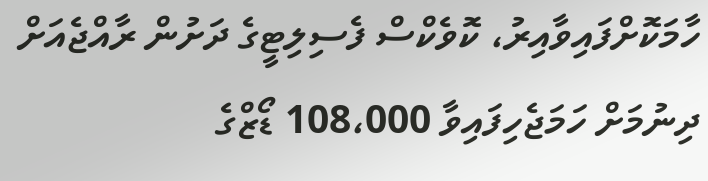ހާމަކޮށްފައިވާއިރު، ކޮވެކްސް ފެސިލިޓީގެ ދަށުން ރާއްޖެއަށް ދިނުމަށް ހަމަޖެހިފައިވާ 108،000 ޑޯޒްގެ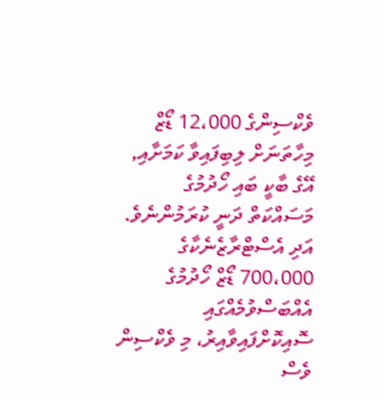ވެކްސިންގެ 12،000 ޑޯޒް މިހާތަނަށް ލިބިފައިވާ ކަމަށާއި, އޭގެ ބާކީ ބައި ހޯދުމުގެ މަސައްކަތް ދަނީ ކުރަމުންނެވެ. އަދި އެސްޓްރާޒެނެކާގެ 700،000 ޑޯޒް ހޯދުމުގެ އެއްބަސްވުމެއްގައި ސޮއިކޮށްފައިވާއިރު، މި ވެކްސިން ވެސް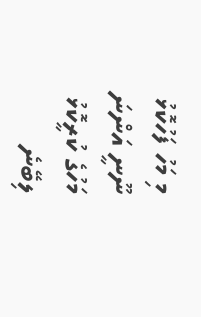މި މަހު ފަހުކޮޅު ނޫނީ އަންނަ މަހުގެ ކުރީކޮޅު ލިބޭނެ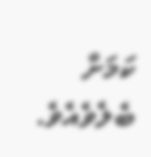ކަމަށް ބެލެވެއެވެ.